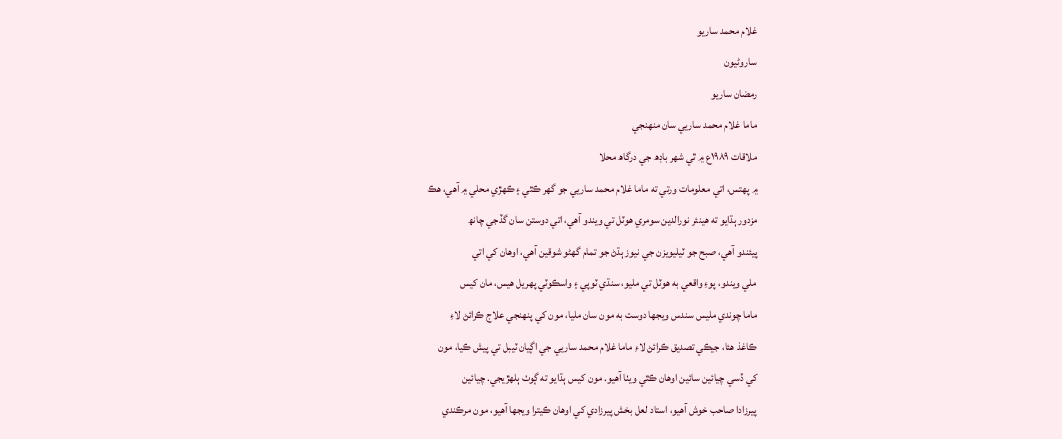غلام محمد ساريو
ساروڻيون
رمضان ساريو
ماما غلام محمد ساريي سان منهنجي
ملاقات ۱۹۸۹ع ۾ ٿي شهر باڊھ جي درگاھ محلا
۾ پهتس، اتي معلومات ورتي ته ماما غلام محمد ساريي جو گهر ڪٿي ۽ ڪهڙي محلي ۾ آهي، هڪ
مزدور ٻڌايو ته هينئر نورالدين سومري هوٽل تي ويندو آهي، اتي دوستن سان گڏجي چانھ
پيئندو آهي، صبح جو ٽيليويزن جي نيوز ٻڌڻ جو تمام گهڻو شوقين آهي، اوهان کي اتي
ملي ويندو، پوءِ واقعي به هوٽل تي مليو، سنڌي ٽوپي ۽ واسڪوٽي پهريل هيس، مان کيس
ماما چوندي مليس سندس ويجها دوست به مون سان مليا، مون کي پنهنجي علاج ڪرائڻ لاءِ
ڪاغذ هئا، جيڪي تصديق ڪرائڻ لاءِ ماما غلام محمد ساريي جي اڳيان ٽيبل تي پيش ڪيا، مون
کي ڏسي چيائين سائين اوهان ڪٿي ويٺا آهيو. مون کيس ٻڌايو ته ڳوٺ ٻلهڙيجي. چيائين
پيرزادا صاحب خوش آهيو، استاد لعل بخش پيرزادي کي اوهان ڪيترا ويجها آهيو، مون مرڪندي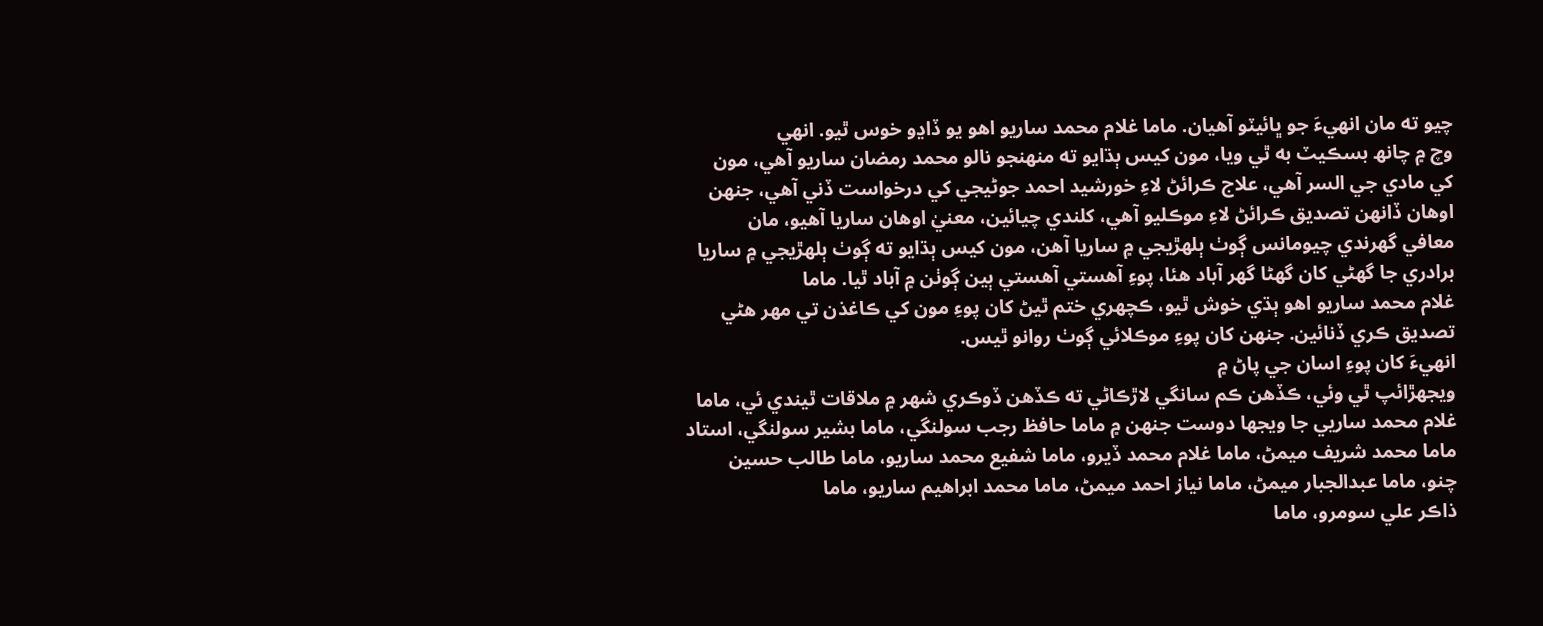چيو ته مان انهيءَ جو ڀائيٽو آهيان. ماما غلام محمد ساريو اهو يو ڏاڍو خوس ٿيو. انهي
وچ ۾ چانھ بسڪيٽ به ٿي ويا، مون کيس ٻڌايو ته منهنجو نالو محمد رمضان ساريو آهي، مون
کي مادي جي السر آهي، علاج ڪرائڻ لاءِ خورشيد احمد جوڻيجي کي درخواست ڏني آهي، جنهن
اوهان ڏانهن تصديق ڪرائڻ لاءِ موڪليو آهي، کلندي چيائين، معنيٰ اوهان ساريا آهيو، مان
معافي گهرندي چيومانس ڳوٺ ٻلهڙيجي ۾ ساريا آهن، مون کيس ٻڌايو ته ڳوٺ ٻلهڙيجي ۾ ساريا
برادري جا گهڻي کان گهڻا گهر آباد هئا، پوءِ آهستي آهستي ٻين ڳوٺن ۾ آباد ٿيا. ماما
غلام محمد ساريو اهو ٻڌي خوش ٿيو، ڪچهري ختم ٿيڻ کان پوءِ مون کي ڪاغذن تي مهر هڻي
تصديق ڪري ڏنائين. جنهن کان پوءِ موڪلائي ڳوٺ روانو ٿيس.
انهيءَ کان پوءِ اسان جي پاڻ ۾
ويجهڙائپ ٿي وئي، ڪڏهن ڪم سانگي لاڙڪاڻي ته ڪڏهن ڏوڪري شهر ۾ ملاقات ٿيندي ئي، ماما
غلام محمد ساريي جا ويجها دوست جنهن ۾ ماما حافظ رجب سولنگي، ماما بشير سولنگي، استاد
ماما محمد شريف ميمڻ، ماما غلام محمد ڏيرو، ماما شفيع محمد ساريو، ماما طالب حسين
چنو، ماما عبدالجبار ميمڻ، ماما نياز احمد ميمڻ، ماما محمد ابراهيم ساريو، ماما
ذاڪر علي سومرو، ماما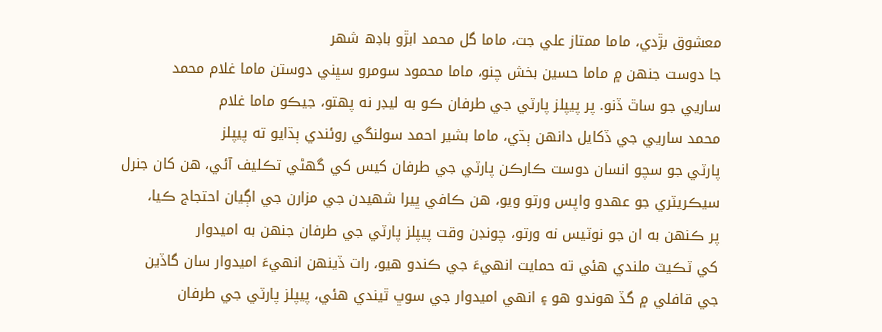معشوق بڙدي، ماما ممتاز علي جت، ماما گل محمد ابڙو باڊھ شهر
جا دوست جنهن ۾ ماما حسين بخش چنو، ماما محمود سومرو سڀني دوستن ماما غلام محمد
ساريي جو ساٿ ڏنو. پر پيپلز پارٽي جي طرفان ڪو به ليڊر نه پهتو، جيڪو ماما غلام
محمد ساريي جي ڏکايل دانهن ٻڌي، ماما بشير احمد سولنگي روئندي ٻڌايو ته پيپلز
پارٽي جو سچو انسان دوست ڪارڪن پارٽي جي طرفان کيس کي گهڻي تڪليف آئي، هن کان جنرل
سيڪريٽري جو عهدو واپس ورتو ويو، هن ڪافي ڀيرا شهيدن جي مزارن جي اڳيان احتجاج ڪيا،
پر ڪنهن به ان جو نوٽيس نه ورتو، چونڊن وقت پيپلز پارٽي جي طرفان جنهن به اميدوار
کي ٽڪيٽ ملندي هئي ته حمايت انهيءَ جي ڪندو هيو، رات ڏينهن انهيءَ اميدوار سان گاڏين
جي قافلي ۾ گڏ هوندو هو ۽ انهي اميدوار جي سوڀ ٿيندي هئي، پيپلز پارٽي جي طرفان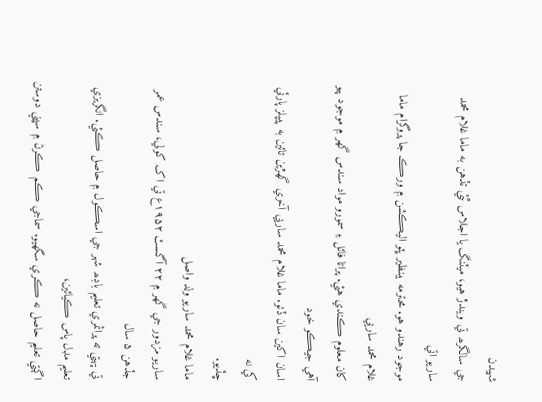شهيدن
جي سالگرھ تي ويندڙ هيو، ميٽنگ يا اجلاس ٿئي تڏهن به ماما غلام محمد ساريو اتي
موجود رهندو هو. محترمه بينظير ڀٽو اليڪشن ۾ ورڪ جا پروگرام ماما غلام محمد ساريي
کان معلوم ڪندي هئي. پراڻا فائل ۽ سمورو مواد سندس گهر ۾ موجود پيو آهي جيڪو خود
اسان اکين سان ڏٺو. ماما غلام محمد ساريي آخري گهڙين تائين به پيپلز پارٽي کي نه
ڇڏيو.
ماما غلام محمد ساريو ولد واصل
ساريو مزدور جي گهر ۾ ۲۲ آگسٽ ۱۹۵۲ع تي اک کولي، سندس عمر جڏهن ۵ سال
تي پهتي ته پرائمري تعليم باڊھ شهر جي اسڪول ۾ حاصل ڪئي. انگريزي تعليم مڊل پاس ڪيائين،
اڳتي تعليم حاصل نه ڪري سگهيو. سماجي ڪم ڪرڻ ۾ سڀني دوستن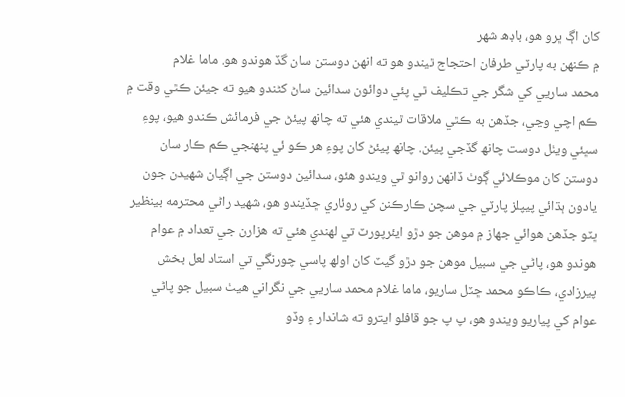کان اڳ ڀرو هو، باڊھ شهر
۾ ڪنهن به پارٽي طرفان احتجاج ٿيندو هو ته انهن دوستن سان گڏ هوندو هو. ماما غلام
محمد ساريي کي شگر جي تڪليف ٿي پئي دوائون سدائين ساڻ کڻندو هيو ته جيئن ڪٿي وقت ۾
ڪم اچي وڃي، جڏهن به ڪٿي ملاقات ٿيندي هئي ته چانھ پيئڻ جي فرمائش ڪندو هيو، پوءِ
سڀئي ويٺل دوست چانھ گڏجي پيئن. چانھ پيئڻ کان پوءِ هر ڪو ئي پنهنجي ڪم ڪار سان
دوستن کان موڪلائي ڳوٺ ڏانهن روانو ٿي ويندو هئو، سدائين دوستن جي اڳيان شهيدن جون
يادون ٻڌائي پيپلز پارٽي جي سچن ڪارڪنن کي روئاري ڇڏيندو هو، شهيد راڻي محترمه بينظير
ڀٽو جڏهن هوائي جهاز ۾ موهن جو دڙو ايئرپورٽ تي لهندي هئي ته هزارن جي تعداد ۾ عوام
هوندو هو، پاڻي جي سبيل موهن جو دڙو گيٽ کان اولھ پاسي چورنگي تي استاد لعل بخش
پيرزادي، ڪاڪو محمد ڇٽل ساريو، ماما غلام محمد ساريي جي نگراني هيٺ سبيل جو پاڻي
عوام کي پياريو ويندو هو، پ پ جو قافلو ايترو ته شاندار ۽ وڏو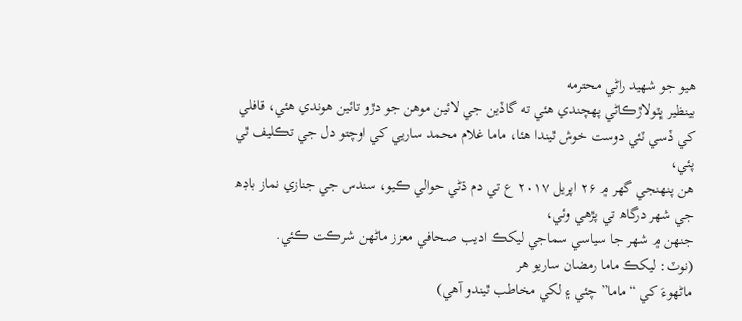هيو جو شهيد راڻي محترمه
بينظير ڀٽولاڙڪاڻي پهچندي هئي ته گاڏين جي لائين موهن جو دڙو تائين هوندي هئي، قافلي
کي ڏسي ٽئي دوست خوش ٿيندا هئا، ماما غلام محمد ساريي کي اوچتو دل جي تڪليف ٿي پئي،
هن پنهنجي گهر ۾ ۲۶ اپريل ۲۰۱۷ ع تي دم ڌڻي حوالي ڪيو، سندس جي جنازي نماز باڊھ جي شهر درگاھ تي پڙهي وئي،
جنهن ۾ شهر جا سياسي سماجي ليکڪ اديب صحافي معزز ماڻهن شرڪت ڪئي.
(نوٽ: ليکڪ ماما رمضان ساريو هر
ماڻهوءَ کي “ماما” چئي ۽ لکي مخاطب ٿيندو آهي)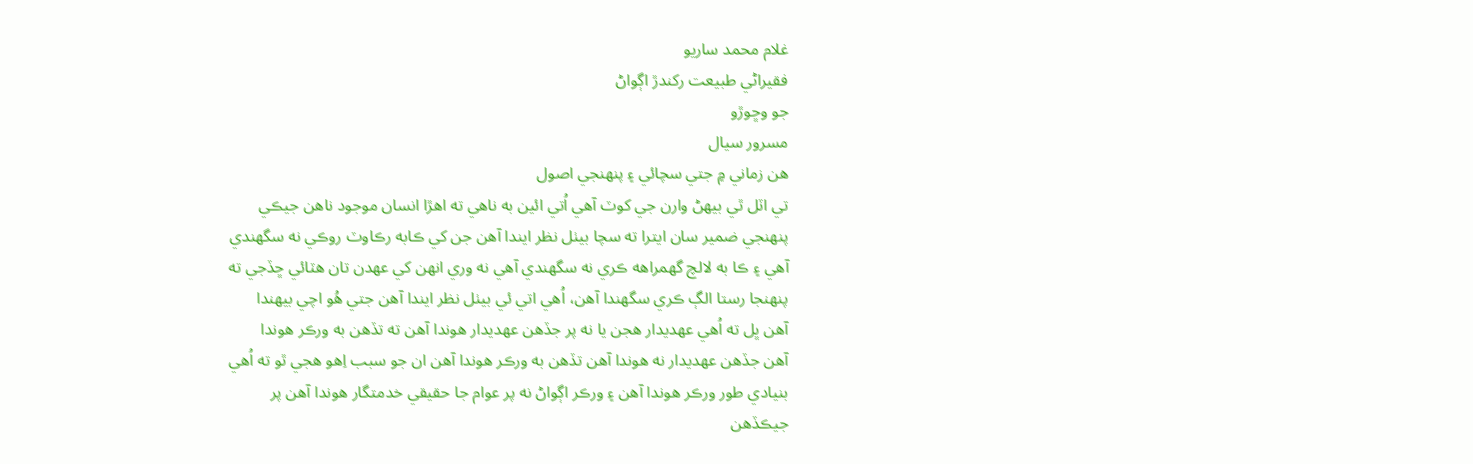غلام محمد ساريو
فقيراڻي طبيعت رکندڙ اڳواڻ
جو وڇوڙو
مسرور سيال
هن زماني ۾ جتي سچائي ۽ پنهنجي اصول
تي اٽل ٿي بيهڻ وارن جي کوٽ آهي اُتي ائين به ناهي ته اهڙا انسان موجود ناهن جيڪي
پنهنجي ضمير سان ايترا ته سچا بيٺل نظر ايندا آهن جن کي ڪابه رڪاوٽ روڪي نه سگھندي
آهي ۽ ڪا به لالچ گھمراھه ڪري نه سگھندي آهي نه وري انهن کي عهدن تان هٽائي ڇڏجي ته
پنهنجا رستا الڳ ڪري سگھندا آهن، اُهي اتي ئي بيٺل نظر ايندا آهن جتي هُو اچي بيهندا
آهن ڀل ته اُهي عهديدار هجن يا نه پر جڏهن عهديدار هوندا آهن ته تڏهن به ورڪر هوندا
آهن جڏهن عهديدار نه هوندا آهن تڏهن به ورڪر هوندا آهن ان جو سبب اِهو هجي ٿو ته اُهي
بنيادي طور ورڪر هوندا آهن ۽ ورڪر اڳواڻ نه پر عوام جا حقيقي خدمتگار هوندا آهن پر
جيڪڏهن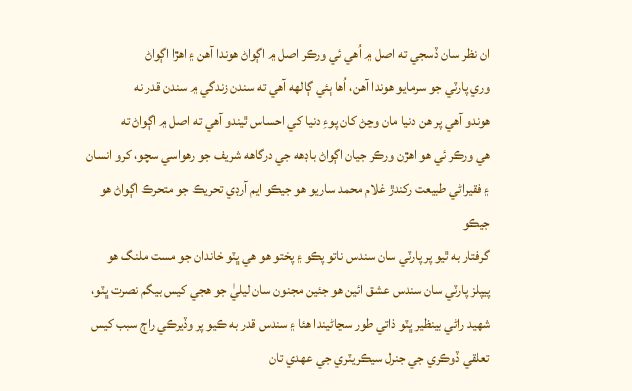ان نظر سان ڏسجي ته اصل ۾ اُهي ئي ورڪر اصل ۾ اڳواڻ هوندا آهن ۽ اهڙا اڳواڻ
وري پارٽي جو سرمايو هوندا آهن، اُها ٻئي ڳالھه آهي ته سندن زندگي ۾ سندن قدر نه
هوندو آهي پر هن دنيا مان وڃڻ کان پوءِ دنيا کي احساس ٿيندو آهي ته اصل ۾ اڳواڻ ته
هي ورڪر ئي هو اهڙن ورڪر جيان اڳواڻ باڊھه جي درگاھه شريف جو رهواسي سچو، کرو انسان
۽ فقيراڻي طبيعت رکندڙ غلام محمد ساريو هو جيڪو ايم آرڊي تحريڪ جو متحرڪ اڳواڻ هو جيڪو
گرفتار به ٿيو پر پارٽي سان سندس ناتو پڪو ۽ پختو هو هي ڀٽو خاندان جو مست ملنگ هو
پيپلز پارٽي سان سندس عشق ائين هو جئين مجنون سان ليليٰ جو هجي کيس بيگم نصرت ڀٽو،
شهيد راڻي بينظير ڀٽو ذاتي طور سڃاڻيندا هئا ۽ سندس قدر به ڪيو پر وڏيرڪي راڄ سبب کيس
تعلقي ڏوڪري جي جنرل سيڪريٽري جي عهدي تان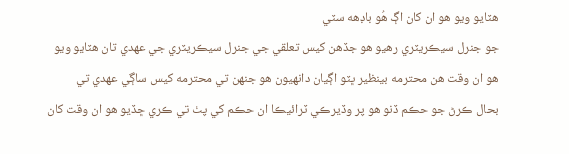هٽايو ويو هو ان کان اڳ هُو باڊھه سٽي
جو جنرل سيڪريٽري رهيو هو جڏهن کيس تعلقي جي جنرل سيڪريٽري جي عهدي تان هٽايو ويو
هو ان وقت هن محترمه بينظير ڀٽو اڳيان دانهيون هو جنهن تي محترمه کيس ساڳي عهدي تي
بحال ڪرڻ جو حڪم ڏنو هو پر وڏيرڪي ٽرائيڪا ان حڪم کي پٺ تي ڪري ڇڏيو هو ان وقت کان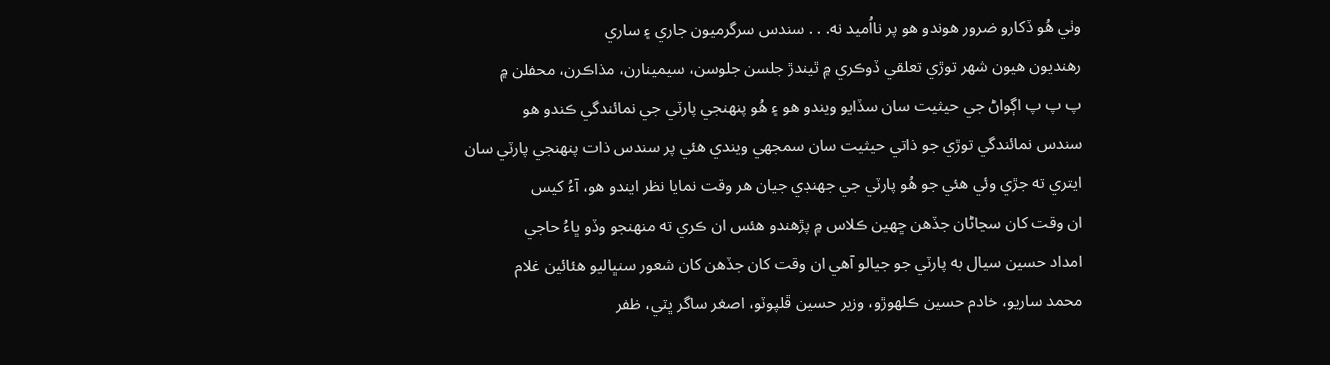وٺي هُو ڏکارو ضرور هوندو هو پر نااُميد نه. . . سندس سرگرميون جاري ۽ ساري
رهنديون هيون شهر توڙي تعلقي ڏوڪري ۾ ٿيندڙ جلسن جلوسن، سيمينارن، مذاڪرن، محفلن ۾
پ پ پ اڳواڻ جي حيثيت سان سڏايو ويندو هو ۽ هُو پنهنجي پارٽي جي نمائندگي ڪندو هو
سندس نمائندگي توڙي جو ذاتي حيثيت سان سمجھي ويندي هئي پر سندس ذات پنهنجي پارٽي سان
ايتري ته جڙي وئي هئي جو هُو پارٽي جي جھنڊي جيان هر وقت نمايا نظر ايندو هو، آءُ کيس
ان وقت کان سڃاڻان جڏهن ڇهين ڪلاس ۾ پڙهندو هئس ان ڪري ته منهنجو وڏو ڀاءُ حاجي
امداد حسين سيال به پارٽي جو جيالو آهي ان وقت کان جڏهن کان شعور سنڀاليو هئائين غلام
محمد ساريو، خادم حسين ڪلهوڙو، وزير حسين ڦلپوٽو، اصغر ساگر ڀٽي، ظفر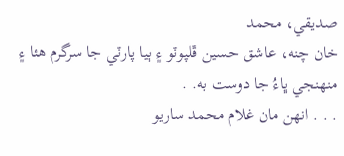صديقي، محمد
خان چنه، عاشق حسين ڦلپوٽو ۽ ٻيا پارٽي جا سرگرم هئا ۽ منهنجي ڀاءُ جا دوست به. .
. . . انهن مان غلام محمد ساريو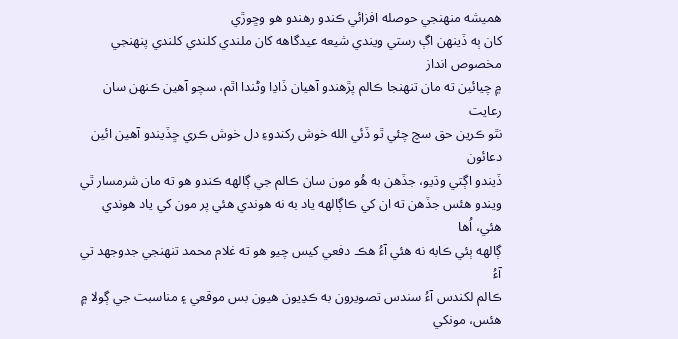هميشه منهنجي حوصله افزائي ڪندو رهندو هو وڇوڙي
کان ٻه ڏينهن اڳ رستي ويندي شيعه عيدگاھه کان ملندي کلندي کلندي پنهنجي مخصوص انداز
۾ چيائين ته مان تنهنجا ڪالم پڙهندو آهيان ڏاڍا وڻندا اٿم، سچو آهين ڪنهن سان رعايت
نٿو ڪرين حق سچ چئي ٿو ڏئي الله خوش رکندوءِ دل خوش ڪري ڇڏيندو آهين ائين دعائون
ڏيندو اڳتي وڌيو، جڏهن به هُو مون سان ڪالم جي ڳالھه ڪندو هو ته مان شرمسار ٿي
ويندو هئس جڏهن ته ان کي ڪاڳالھه ياد به نه هوندي هئي پر مون کي ياد هوندي هئي، اُها
ڳالھه ٻئي ڪابه نه هئي آءُ هڪ دفعي کيس چيو هو ته غلام محمد تنهنجي جدوجھد تي آءُ
ڪالم لکندس آءُ سندس تصويرون به ڪڍيون هيون بس موقعي ۽ مناسبت جي ڳولا ۾ هئس، مونکي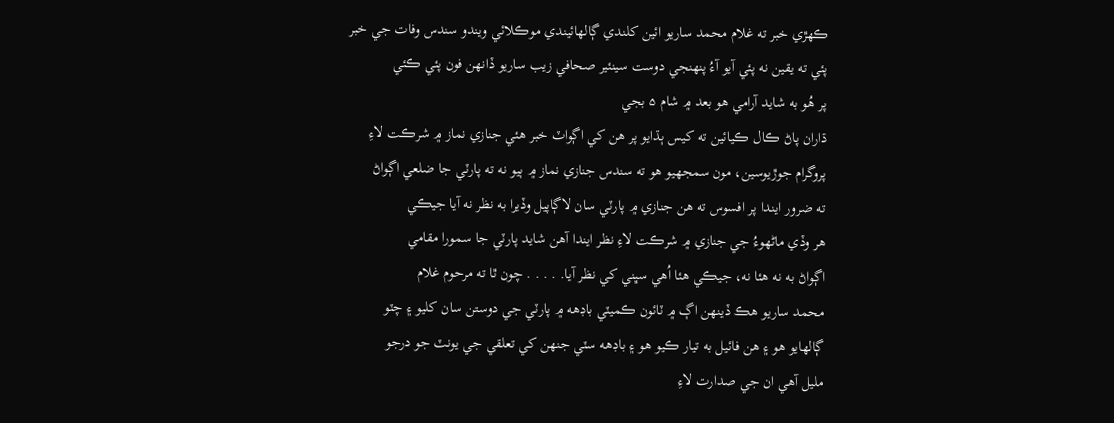ڪهڙي خبر ته غلام محمد ساريو ائين کلندي ڳالهائيندي موڪلائي ويندو سندس وفات جي خبر
پئي ته يقين نه پئي آيو آءُ پنهنجي دوست سينئير صحافي زيب ساريو ڏانهن فون پئي ڪئي
پر هُو به شايد آرامي هو بعد ۾ شام ۵ بجي
ڌاران پاڻ ڪال ڪيائين ته کيس ٻڌايو پر هن کي اڳواٽ خبر هئي جنازي نماز ۾ شرڪت لاءِ
پروگرام جوڙيوسين، مون سمجھيو هو ته سندس جنازي نماز ۾ ٻيو نه ته پارٽي جا ضلعي اڳواڻ
ته ضرور ايندا پر افسوس ته هن جنازي ۾ پارٽي سان لاڳاپيل وڏيرا به نظر نه آيا جيڪي
هر وڏي ماڻهوءُ جي جنازي ۾ شرڪت لاءِ نظر ايندا آهن شايد پارٽي جا سمورا مقامي
اڳواڻ به نه هئا نه، جيڪي هئا اُهي سڀني کي نظر آيا. . . . . چون ٿا ته مرحوم غلام
محمد ساريو هڪ ڏينهن اڳ ۾ ٽائون ڪميٽي باڊھه ۾ پارٽي جي دوستن سان کليو ۽ چٽو
ڳالهايو هو ۽ هن فائيل به تيار ڪيو هو ۽ باڊھه سٽي جنهن کي تعلقي جي يونٽ جو درجو
مليل آهي ان جي صدارت لاءِ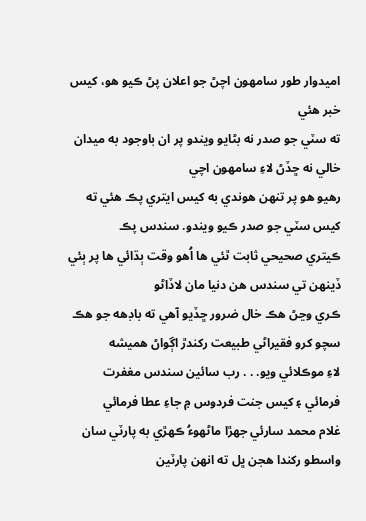اميدوار طور سامهون اچڻ جو اعلان پڻ ڪيو هو، کيس خبر هئي
ته سٽي جو صدر نه بڻايو ويندو پر ان باوجود به ميدان خالي نه ڇڏڻ لاءِ سامهون اچي
رهيو هو پر تنهن هوندي به کيس ايتري پڪ هئي ته کيس سٽي جو صدر ڪيو ويندو. سندس پڪ
ڪيتري صحيحي ثابت ٿئي ها اُهو وقت ٻڌائي ها پر ٻئي ڏينهن تي سندس هن دنيا مان لاڏاڻو
ڪري وڃڻ هڪ خال ضرور ڇڏيو آهي ته باڊھه جو هڪ سچو کرو فقيراڻي طبيعت رکندڙ اڳواڻ هميشه
لاءِ موڪلائي ويو. . . رب سائين سندس مغفرت فرمائي ۽ کيس جنت فردوس ۾ جاءِ عطا فرمائي
غلام محمد سارئي جھڙا ماڻهوءُ ڪهڙي به پارٽي سان واسطو رکندا هجن ڀل ته انهن پارٽين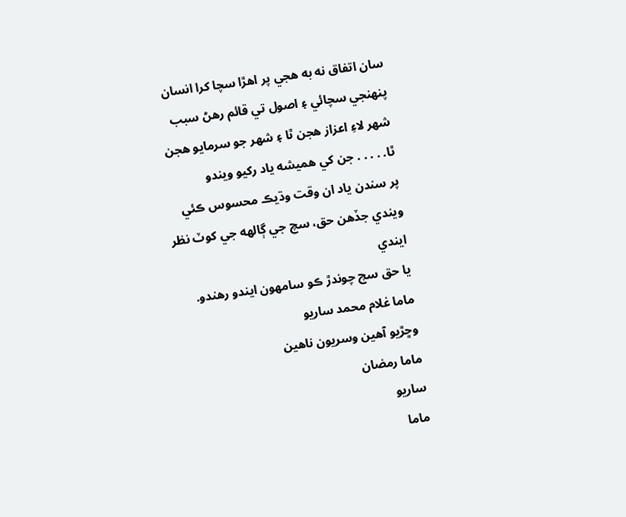سان اتفاق نه به هجي پر اهڙا سچا کرا انسان پنهنجي سچائي ۽ اصول تي قائم رهڻ سبب
شهر لاءِ اعزاز هجن ٿا ۽ شهر جو سرمايو هجن ٿا. . . . . جن کي هميشه ياد رکيو ويندو
پر سندن ياد ان وقت وڌيڪ محسوس ڪئي ويندي جڏهن حق، سچ جي ڳالھه جي کوٽ نظر ايندي
يا حق سچ چوندڙ ڪو سامهون ايندو رهندو.
ماما غلام محمد ساريو
وڇڙيو آھين وسريون ناھين
ماما رمضان
ساريو
ماما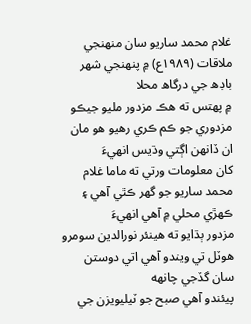غلام محمد ساريو سان منھنجي
ملاقات (۱۹۸۹ع) ۾ پنھنجي شھر باڊھ جي درگاھ محلا
۾ پھتس ته ھڪ مزدور مليو جيڪو مزدوري جو ڪم ڪري رھيو ھو مان ان ڏانھن اڳتي وڌيس انھيءَ
کان معلومات ورتي ته ماما غلام محمد ساريو جو گھر ڪٿي آھي ۽ ڪھڙي محلي ۾ آھي انھيءَ
مزدور ٻڌايو ته هينئر نورالدين سومرو ھوٽل تي ويندو آھي اتي دوستن سان گڏجي چانھه
پيئندو آھي صبح جو ٽيليويزن جي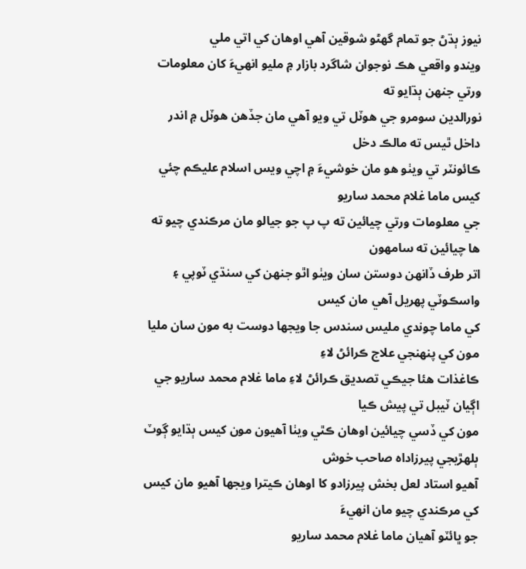نيوز ٻڌڻ جو تمام گھڻو شوقين آھي اوھان کي اتي ملي
ويندو واقعي ھڪ نوجوان شاگرد بازار ۾ مليو انهيءَ کان معلومات ورتي جنھن ٻڌايو ته
نورالدين سومرو جي ھوٽل تي ويو آھي مان جڏھن ھوٽل ۾ اندر داخل ٿيس ته مالڪ دخل
ڪائونٽر تي ويٺو ھو مان خوشيءَ ۾ اچي ويس اسلام عليڪم چئي کيس ماما غلام محمد ساريو
جي معلومات ورتي چيائين ته پ پ جو جيالو مان مرڪندي چيو ته ھا چيائين ته سامھون
اتر طرف ڏانھن دوستن سان ويٺو اٿو جنھن کي سنڌي ٽوپي ۽ واسڪوٽي پھريل آھي مان کيس
کي ماما چوندي مليس سندس جا ويجھا دوست به مون سان مليا مون کي پنھنجي علاج ڪرائڻ لاءِ
ڪاغذات ھئا جيڪي تصديق ڪرائڻ لاءِ ماما غلام محمد ساريو جي اڳيان ٽيبل تي پيش ڪيا
مون کي ڏسي چيائين اوھان ڪٿي ويٺا آھيون مون کيس ٻڌايو ڳوٽ ٻلھڙيجي پيرزاداه صاحب خوش
آھيو استاد لعل بخش پيرزادو کا اوھان ڪيترا ويجھا آھيو مان کيس کي مرڪندي چيو مان انهيءَ
جو ڀائٽو آھيان ماما غلام محمد ساريو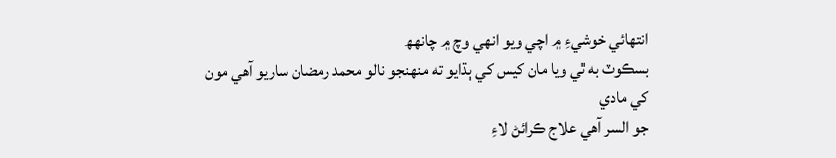انتھائي خوشيءِ ۾ اچي ويو انھي وچ ۾ چانهھ
بسڪوٽ به ٿي ويا مان کيس کي ٻڌايو ته منھنجو نالو محمد رمضان ساريو آھي مون کي مادي
جو السر آھي علاج ڪرائڻ لاءِ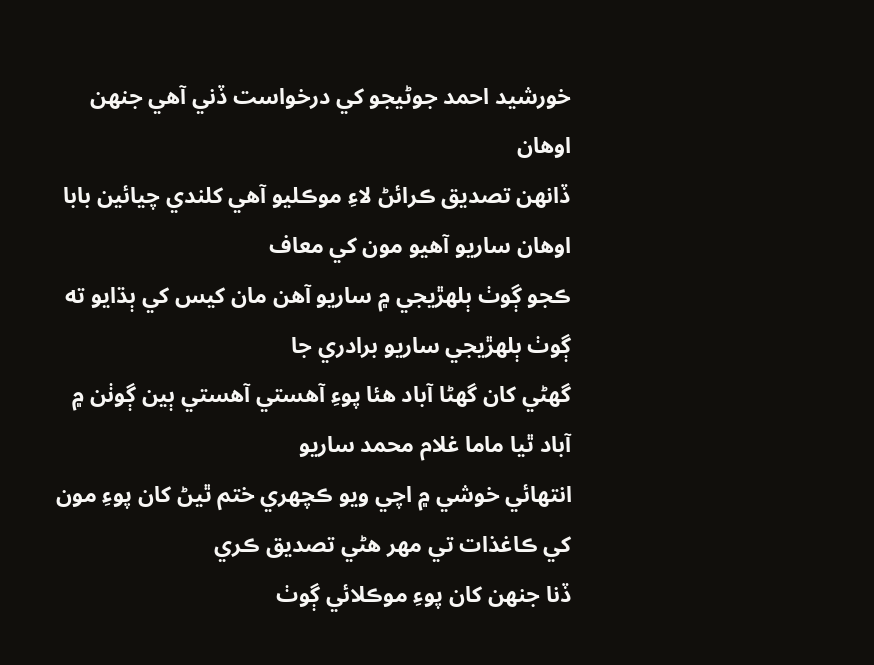خورشيد احمد جوڻيجو کي درخواست ڏني آھي جنھن اوھان
ڏانھن تصديق ڪرائڻ لاءِ موڪليو آھي کلندي چيائين بابا اوھان ساريو آھيو مون کي معاف
ڪجو ڳوٺ ٻلھڙيجي ۾ ساريو آھن مان کيس کي ٻڌايو ته ڳوٺ ٻلھڙيجي ساريو برادري جا
گھڻي کان گھڻا آباد ھئا پوءِ آھستي آھستي ٻين ڳوٺن ۾ آباد ٿيا ماما غلام محمد ساريو
انتھائي خوشي ۾ اچي ويو ڪچھري ختم ٿيڻ کان پوءِ مون کي ڪاغذات تي مھر ھڻي تصديق ڪري
ڏنا جنھن کان پوءِ موڪلائي ڳوٺ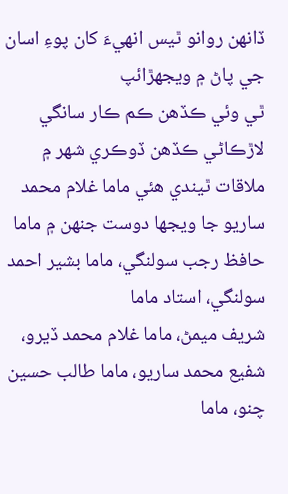ڏانھن روانو ٿيس انھيءَ کان پوءِ اسان جي پاڻ ۾ ويجھڙائپ
ٿي وئي ڪڏھن ڪم ڪار سانگي لاڙڪاڻي ڪڏھن ڏوڪري شھر ۾ ملاقات ٿيندي ھئي ماما غلام محمد
ساريو جا ويجھا دوست جنھن ۾ ماما حافظ رجب سولنگي، ماما بشير احمد سولنگي، استاد ماما
شريف ميمڻ، ماما غلام محمد ڏيرو، شفيع محمد ساريو، ماما طالب حسين چنو، ماما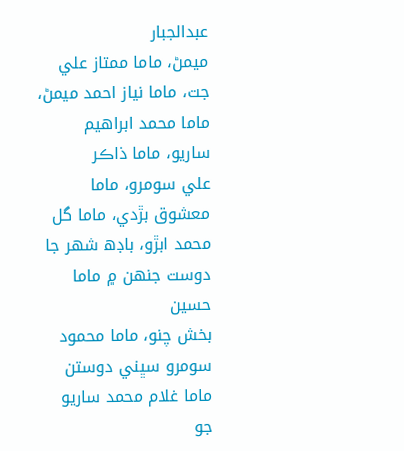عبدالجبار
ميمڻ، ماما ممتاز علي جت، ماما نياز احمد ميمڻ، ماما محمد ابراھيم ساريو، ماما ذاڪر
علي سومرو، ماما معشوق بڙدي، ماما گل محمد ابڙو، باڊھ شھر جا دوست جنھن ۾ ماما حسين
بخش چنو، ماما محمود سومرو سڀني دوستن ماما غلام محمد ساريو جو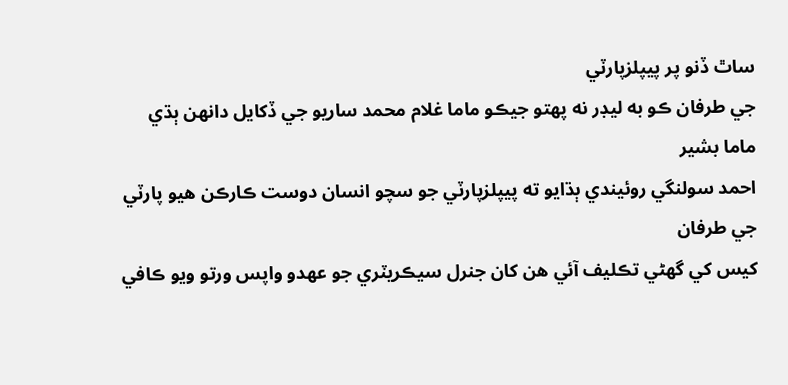ساٿ ڏنو پر پيپلزپارٽي
جي طرفان ڪو به ليڊر نه پھتو جيڪو ماما غلام محمد ساريو جي ڏکايل دانھن ٻڌي ماما بشير
احمد سولنگي روئيندي ٻڌايو ته پيپلزپارٽي جو سچو انسان دوست ڪارڪن ھيو پارٽي جي طرفان
کيس کي گھڻي تڪليف آئي ھن کان جنرل سيڪريٽري جو عھدو واپس ورتو ويو ڪافي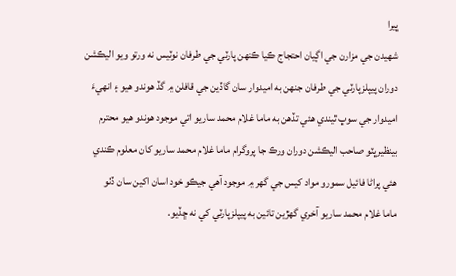ڀيرا
شھيدن جي مزارن جي اڳيان احتجاج ڪيا ڪنھن پارٽي جي طرفان نوٽيس نه ورتو ويو اليڪشن
دوران پيپلزپارٽي جي طرفان جنھن به اميدوار سان گاڏين جي قافلن ۾ گڏ ھوندو ھيو ۽ انھيءَ
اميدوار جي سوڀ ٿيندي ھئي تڏھن به ماما غلام محمد ساريو اتي موجود ھوندو ھيو محترم
بينظيرڀٽو صاحب اليڪشن دوران ورڪ جا پروگرام ماما غلام محمد ساريو کان معلوم ڪندي
ھئي پراڻا فائيل سمورو مواد کيس جي گھر ۾ موجود آھي جيڪو خود اسان اکين سان ڏٺو
ماما غلام محمد ساريو آخري گھڙين تائين به پيپلزپارٽي کي نه ڇڏيو.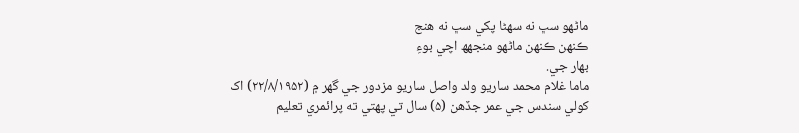ماڻھو سڀ نه سھڻا پکي سڀ نه ھنج
ڪنھن ڪنھن ماڻھو منجهھ اچي بوءِ
بھار جي.
ماما غلام محمد ساريو ولد واصل ساريو مزدور جي گھر ۾ (۲۲/۸/۱۹۵۲) اک کولي سندس جي عمر جڏھن (۵) سال تي پهتي ته پرائمري تعليم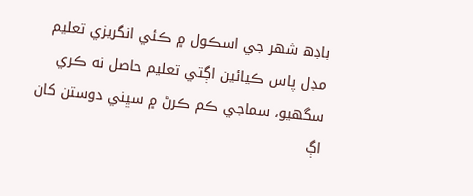باڊھ شهر جي اسڪول ۾ ڪئي انگريزي تعليم مڊل پاس ڪيائين اڳتي تعليم حاصل نه ڪري سگهيو، سماجي ڪم ڪرڻ ۾ سڀني دوستن کان اڳ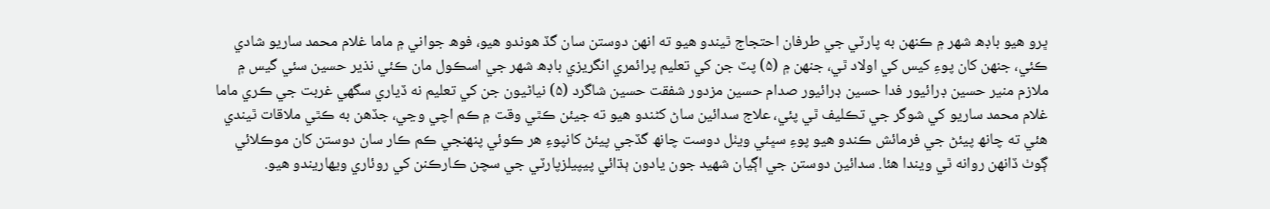ڀرو هيو باڊھ شهر ۾ ڪنهن به پارٽي جي طرفان احتجاج ٿيندو هيو ته انهن دوستن سان گڏ هوندو هيو، فوھ جواني ۾ ماما غلام محمد ساريو شادي ڪئي، جنهن کان پوءِ کيس کي اولاد ٿي، جنهن ۾ (۵) پٽ جن کي تعليم پرائمري انگريزي باڊھ شهر جي اسڪول مان ڪئي نذير حسين سئي گيس ۾ ملازم منير حسين ڊرائيور فدا حسين ڊرائيور صدام حسين مزدور شفقت حسين شاگرد (۵) نياڻيون جن کي تعليم نه ڏياري سگهي غربت جي ڪري ماما غلام محمد ساريو کي شوگر جي تڪليف ٿي پئي، علاج سدائين ساڻ کڻندو هيو ته جيئن ڪٿي وقت ۾ ڪم اچي وڃي، جڏهن به ڪٿي ملاقات ٿيندي هئي ته چانھ پيئڻ جي فرمائش ڪندو هيو پوءِ سڀئي ويٺل دوست چانھ گڏجي پيئڻ کانپوءِ هر ڪوئي پنهنجي ڪم ڪار سان دوستن کان موڪلائي ڳوٺ ڏانهن روانه ٿي ويندا هئا. سدائين دوستن جي اڳيان شهيد جون يادون ٻڌائي پيپيلزپارٽي جي سچن ڪارڪنن کي روئاري ويهاريندو هيو.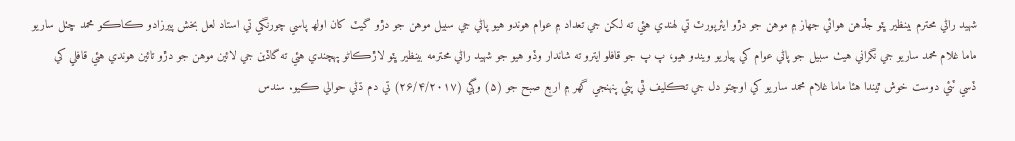شهيد راڻي محترم بينظير ڀٽو جڏهن هوائي جهاز ۾ موهن جو دڙو ايئرپورٽ تي لهندي هئي ته لکن جي تعداد ۾ عوام هوندو هيو پاڻي جي سبيل موهن جو دڙو گيٽ کان اولھ پاسي چورنگي تي استاد لعل بخش پيرزادو ڪاڪو محمد ڇٺل ساريو ماما غلام محمد ساريو جي نگراني هيٺ سبيل جو پاڻي عوام کي پياريو ويندو هيو، پ پ جو قافلو ايترو ته شاندار وڏو هيو جو شهيد راڻي محترمه بينظير ڀٽو لاڙڪاڻو پهچندي هئي ته گاڏين جي لائين موهن جو دڙو تائين هوندي هئي قافلي کي ڏسي ٽئي دوست خوش ٿيندا هئا ماما غلام محمد ساريو کي اوچتو دل جي تڪليف ٿي پئي پنهنجي گهر ۾ اربع صبح جو (۵) وڳي (۲۶/۴/۲۰۱۷) تي دم ڌڻي حوالي ڪيو. سندس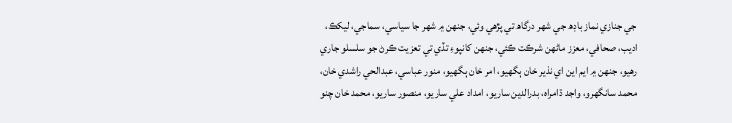جي جنازي نماز باڊھ جي شهر درگاھ تي پڙهي وئي، جنهن ۾ شهر جا سياسي، سماجي، ليکڪ، اديب، صحافي، معزز ماڻهن شرڪت ڪئي، جنهن کانپوءِ تڏي تي تعزيت ڪرڻ جو سلسلو جاري رهيو، جنهن ۾ ايم اين اي نذير خان ٻگهيو، امر خان ٻگهيو، منور عباسي، عبدالحي راشدي خان، محمد سانگهرو، واجد ڌامراه، بدرالدين ساريو، امداد علي ساريو، منصور ساريو، محمد خان چنو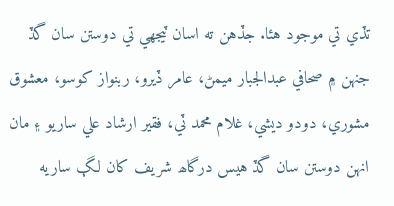تڏي تي موجود هئا. جڏهن ته اسان ٽيجهي تي دوستن سان گڏ جنهن ۾ صحافي عبدالجبار ميمڻ، عامر ڏيرو، ربنواز کوسو، معشوق مشوري، دودو ديشي، غلام محمد ٽي، فقير ارشاد علي ساريو ۽ مان انهن دوستن سان گڏ هيس درگاھ شريف کان لڳ ساريه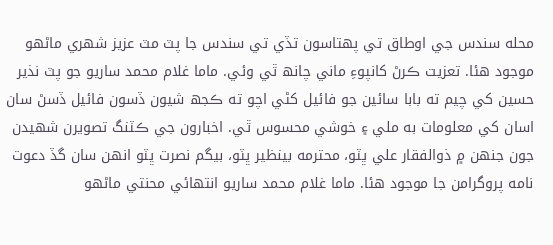محله سندس جي اوطاق تي پهتاسون تڏي تي سندس جا پٽ مٽ عزيز شهري ماڻهو موجود هئا. تعزيت ڪرڻ کانپوءِ ماني چانھ ٿي وئي. ماما غلام محمد ساريو جو پٽ نذير حسين کي چيم ته بابا سائين جو فائيل کڻي اچو ته ڪجھ شيون ڏسون فائيل ڏسڻ سان اسان کي معلومات به ملي ۽ خوشي محسوس ٿي. اخبارون جي ڪٽنگ تصويرن شهيدن جون جنهن ۾ ذوالفقار علي ڀٽو، محترمه بينظير ڀٽو، بيگم نصرت ڀٽو انهن سان گڏ دعوت نامه پروگرامن جا موجود هئا. ماما غلام محمد ساريو انتهائي محنتي ماڻهو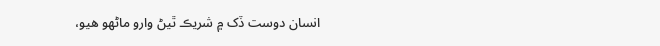انسان دوست ڏک ۾ شريڪ ٿيڻ وارو ماڻهو هيو،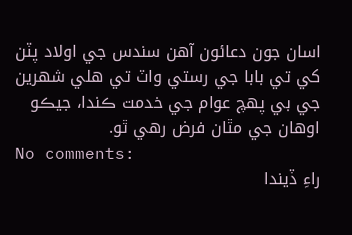اسان جون دعائون آهن سندس جي اولاد پٽن کي تي بابا جي رستي واٽ تي هلي شهرين جي بي پهچ عوام جي خدمت ڪندا، جيڪو اوهان جي مٿان فرض رهي ٿو.
No comments:
راءِ ڏيندا